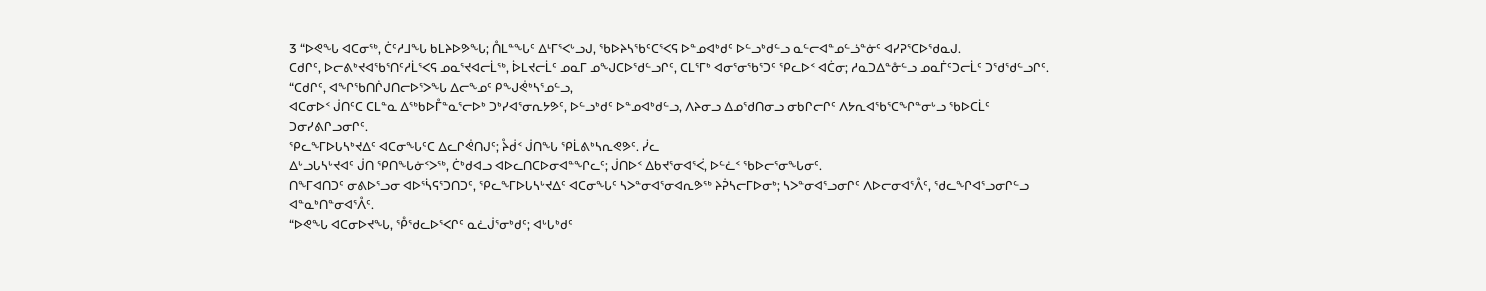3 “ᐅᕙᖓ ᐊᑕᓂᖅ, ᑖᑦᓱᒧᖓ ᑲᒪᔨᐅᕗᖓ; ᑍᒪᓐᖓᑦ ᐃᒻᒥᕐᐸᒡᓗᒍ, ᖃᐅᔨᓴᖃᑦᑕᕐᐸᕋ ᐅᓐᓄᐊᒃᑯᑦ ᐅᓪᓗᒃᑯᓪᓗ ᓇᓪᓕᐊᓐᓄᓪᓘᓐᓃᑦ ᐊᓯᕈᕐᑕᐅᖁᓇᒍ.
ᑕᑯᒋᑦ, ᐅᓕᕕᒃᔪᐊᖃᕐᑎᑦᓱᒫᕐᐸᕋ ᓄᓇᕐᔪᐊᓕᒫᖅ, ᐆᒪᔪᓕᒫᑦ ᓄᓇᒥ ᓄᖑᑕᐅᖁᓪᓗᒋᑦ, ᑕᒪᕐᒥᒃ ᐊᓂᕐᓂᖃᕐᑐᑦ ᕿᓚᐅᑉ ᐊᑖᓂ; ᓱᓇᑐᐃᓐᓁᓪᓗ ᓄᓇᒦᑦᑐᓕᒫᑦ ᑐᖁᖁᓪᓗᒋᑦ.
“ᑕᑯᒋᑦ, ᐊᖏᖃᑎᒌᒍᑎᓕᐅᕐᐳᖓ ᐃᓕᖕᓄᑦ ᑭᖑᕚᒃᓴᕐᓄᓪᓗ,
ᐊᑕᓂᐅᑉ ᒎᑎᑦᑕ ᑕᒪᓐᓇ ᐃᖅᑲᐅᒤᓐᓇᕐᓕᐅᒃ ᑐᒃᓯᐊᕐᓂᕆᔭᕗᑦ, ᐅᓪᓗᒃᑯᑦ ᐅᓐᓄᐊᒃᑯᓪᓗ, ᐱᔨᓂᓗ ᐃᓄᖁᑎᓂᓗ ᓂᑲᒋᓕᒋᑦ ᐱᔭᕆᐊᖃᕐᑕᖏᓐᓂᒡᓗ ᖃᐅᑕᒫᑦ ᑐᓂᓯᕕᒋᓗᓂᒋᑦ.
ᕿᓚᖕᒥᐅᒐᓴᒃᔪᐃᑦ ᐊᑕᓂᖓᑦᑕ ᐃᓚᒋᕚᑎᒍᑦ; ᔧᑰᑉ ᒎᑎᖓ ᕿᒫᕕᒃᓴᕆᕙᕗᑦ. ᓰᓚ
ᐃᒡᓗᒐᓴᒡᔪᐊᑦ ᒎᑎ ᕿᑎᖓᓃᑉᐳᖅ, ᑖᒃᑯᐊᓗ ᐊᐅᓚᑎᑕᐅᓂᐊᓐᖏᓚᑦ; ᒎᑎᐅᑉ ᐃᑲᔪᕐᓂᐊᕐᐹ, ᐅᓪᓛᑉ ᖃᐅᓕᕐᓂᖓᓂᑦ.
ᑎᖕᒥᐊᑎᑐᑦ ᓂᕕᐅᕐᓗᓂ ᐊᐅᕐᓵᕋᕐᑐᑎᑐᑦ, ᕿᓚᖕᒥᐅᒐᓴᒡᔪᐃᑦ ᐊᑕᓂᖓᑦ ᓴᐳᓐᓂᐊᕐᓂᐊᕆᕗᖅ ᔨᕉᓴᓕᒥᐅᓂᒃ; ᓴᐳᓐᓂᐊᕐᓗᓂᒋᑦ ᐱᐅᓕᓂᐊᕐᐰᑦ, ᖁᓚᖏᐊᕐᓗᓂᒋᓪᓗ ᐊᓐᓇᒃᑎᓐᓂᐊᕐᐰᑦ.
“ᐅᕙᖓ ᐊᑕᓂᐅᔪᖓ, ᕾᖁᓚᐅᕐᐸᒋᑦ ᓇᓛᒎᕐᓂᒃᑯᑦ; ᐊᒡᒐᒃᑯᑦ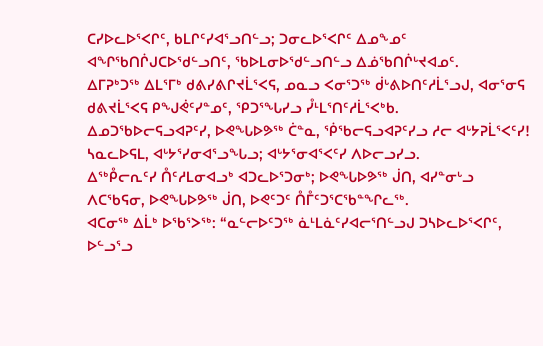ᑕᓯᐅᓚᐅᕐᐸᒋᑦ, ᑲᒪᒋᑦᓯᐊᕐᓗᑎᓪᓗ; ᑐᓂᓚᐅᕐᐸᒋᑦ ᐃᓄᖕᓄᑦ ᐊᖏᖃᑎᒌᒍᑕᐅᖁᓪᓗᑎᑦ, ᖃᐅᒪᓂᐅᖁᓪᓗᑎᓪᓗ ᐃᓅᖃᑎᒌᒡᔪᐊᓄᑦ.
ᐃᒥᕈᒃᑐᖅ ᐃᒪᕐᒥᒃ ᑯᕕᓯᕕᒋᔪᒫᕐᐸᕋ, ᓄᓇᓗ ᐸᓂᕐᑐᖅ ᑰᒡᕕᐅᑎᑦᓱᒫᕐᓗᒍ, ᐊᓂᕐᓂᕋ ᑯᕕᔪᒫᕐᐸᕋ ᑭᖑᕚᑦᓯᓐᓄᑦ, ᕿᑐᕐᖓᓯᓗ ᓮᒻᒪᕐᑎᑦᓱᒫᕐᐸᒃᑲ.
ᐃᓄᑐᖃᐅᓕᕋᓗᐊᕈᑦᓯ, ᐅᕙᖓᐅᕗᖅ ᑖᓐᓇ, ᖀᖃᓕᕋᓗᐊᕈᑦᓯᓗ ᓱᓕ ᐊᒡᔭᕈᒫᕐᐸᑦᓯ! ᓴᓇᓚᐅᕋᒪ, ᐊᒡᔭᕐᓯᓂᐊᕐᓗᖓᓗ; ᐊᒡᔭᕐᓂᐊᕐᐸᑦᓯ ᐱᐅᓕᓗᓯᓗ.
ᐃᖅᑬᓕᕆᑦᓯ ᑍᑦᓱᒪᓂᐊᓗᒃ ᐊᑐᓚᐅᕐᑐᓂᒃ; ᐅᕙᖓᐅᕗᖅ ᒎᑎ, ᐊᓯᓐᓂᒡᓗ ᐱᑕᖃᕋᓂ, ᐅᕙᖓᐅᕗᖅ ᒎᑎ, ᐅᕙᑦᑐᑦ ᑍᒤᑦᑐᕐᑕᖃᓐᖏᓚᖅ.
ᐊᑕᓂᖅ ᐃᒫᒃ ᐅᖃᕐᐳᖅ: “ᓇᓪᓕᐅᑦᑐᖅ ᓈᒻᒪᓈᑦᓯᐊᓕᕐᑎᓪᓗᒍ ᑐᓴᐅᓚᐅᕐᐸᒋᑦ, ᐅᓪᓗᕐᓗ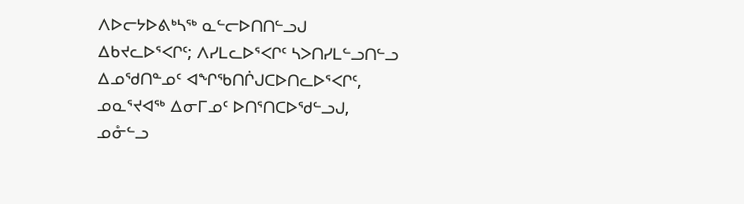ᐱᐅᓕᔭᐅᕕᒃᓴᖅ ᓇᓪᓕᐅᑎᑎᓪᓗᒍ ᐃᑲᔪᓚᐅᕐᐸᒋᑦ; ᐱᓯᒪᓚᐅᕐᐸᒋᑦ ᓴᐳᑎᓯᒪᓪᓗᑎᓪᓗ ᐃᓄᖁᑎᓐᓄᑦ ᐊᖏᖃᑎᒌᒍᑕᐅᑎᓚᐅᕐᐸᒋᑦ, ᓄᓇᕐᔪᐊᖅ ᐃᓂᒥᓄᑦ ᐅᑎᕐᑎᑕᐅᖁᓪᓗᒍ, ᓄᓁᓪᓗ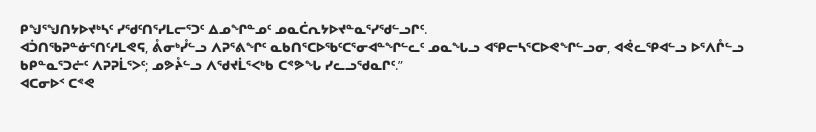ᑭᖑᕐᖑᑎᔭᐅᔪᒃᓴᑦ ᓯᖁᑦᑎᕐᓯᒪᓕᕐᑐᑦ ᐃᓄᖏᓐᓄᑦ ᓄᓇᑖᕆᔭᐅᔪᓐᓇᕐᓯᖁᓪᓗᒋᑦ.
ᐊᑑᑎᖃᕈᓐᓃᕐᑎᑦᓱᒪᕙᕋ, ᕔᓂᒃᓮᓪᓗ ᐱᕈᕐᕕᖏᑦ ᓇᑲᑎᕐᑕᐅᖃᑦᑕᕐᓂᐊᓐᖏᓪᓚᑦ ᓄᓇᖓᓗ ᐊᕿᓕᓴᕐᑕᐅᕙᖏᓪᓗᓂ, ᐊᕚᓚᕿᐊᓪᓗ ᐅᕐᐱᒊᓪᓗ ᑲᑭᓐᓇᕐᑐᓖᑦ ᐱᕈᕈᒫᕐᐳᑦ; ᓄᕗᔧᓪᓗ ᐱᖁᔪᒫᕐᐸᒃᑲ ᑕᕝᕗᖓ ᓯᓚᓗᖁᓇᒋᑦ.”
ᐊᑕᓂᐅᑉ ᑕᕝᕙ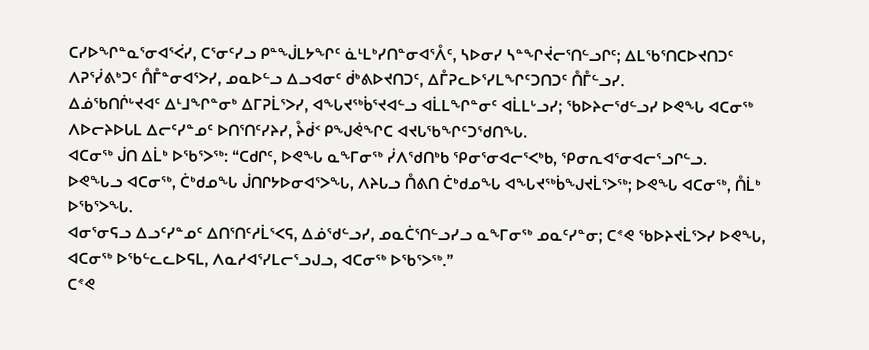ᑕᓯᐅᖏᓐᓇᕐᓂᐊᕐᐹᓯ, ᑕᕐᓂᑦᓯᓗ ᑭᓐᖒᒪᔭᖏᑦ ᓈᒻᒪᒃᓯᑎᓐᓂᐊᕐᐰᑦ, ᓴᐅᓂᓯ ᓴᓐᖏᔫᓕᕐᑎᓪᓗᒋᑦ; ᐃᒪᖃᕐᑎᑕᐅᔪᑎᑐᑦ ᐱᕈᕐᓰᕕᒃᑐᑦ ᑍᒤᓐᓂᐊᕐᐳᓯ, ᓄᓇᐅᓪᓗ ᐃᓗᐊᓂᑦ ᑰᒃᕕᐅᔪᑎᑐᑦ, ᐃᒤᕈᓚᐅᕐᓯᒪᖏᑦᑐᑎᑐᑦ ᑍᒤᓪᓗᓯ.
ᐃᓅᖃᑎᒌᒡᔪᐊᑦ ᐃᒻᒧᖏᓐᓂᒃ ᐃᒥᕈᒫᕐᐳᓯ, ᐊᖓᔪᖅᑳᕐᔪᐊᓪᓗ ᐊᒫᒪᖏᓐᓂᑦ ᐊᒫᒪᒡᓗᓯ; ᖃᐅᔨᓕᖁᓪᓗᓯ ᐅᕙᖓ ᐊᑕᓂᖅ ᐱᐅᓕᔨᐅᒐᒪ ᐃᓕᑦᓯᓐᓄᑦ ᐅᑎᕐᑎᑦᓯᔨᓯ, ᔧᑰᑉ ᑭᖑᕚᖏᑕ ᐊᔪᒐᖃᖏᑦᑐᖁᑎᖓ.
ᐊᑕᓂᖅ ᒎᑎ ᐃᒫᒃ ᐅᖃᕐᐳᖅ: “ᑕᑯᒋᑦ, ᐅᕙᖓ ᓇᖕᒥᓂᖅ ᓰᐱᖁᑎᒃᑲ ᕿᓂᕐᓂᐊᓕᕐᐸᒃᑲ, ᕿᓂᕆᐊᕐᓂᐊᓕᕐᓗᒋᓪᓗ.
ᐅᕙᖓᓗ ᐊᑕᓂᖅ, ᑖᒃᑯᓄᖓ ᒎᑎᒋᔭᐅᓂᐊᕐᐳᖓ, ᐱᔨᒐᓗ ᑍᕕᑎ ᑖᒃᑯᓄᖓ ᐊᖓᔪᖅᑳᖑᔪᒫᕐᐳᖅ; ᐅᕙᖓ ᐊᑕᓂᖅ, ᑍᒫᒃ ᐅᖃᕐᐳᖓ.
ᐊᓂᕐᓂᕋᓗ ᐃᓗᑦᓯᓐᓄᑦ ᐃᑎᕐᑎᑦᓱᒫᕐᐸᕋ, ᐃᓅᖁᓪᓗᓯ, ᓄᓇᑖᕐᑎᓪᓗᓯᓗ ᓇᖕᒥᓂᖅ ᓄᓇᑦᓯᓐᓂ; ᑕᕝᕙ ᖃᐅᔨᔪᒫᕐᐳᓯ ᐅᕙᖓ, ᐊᑕᓂᖅ ᐅᖃᓪᓚᓚᐅᕋᒪ, ᐱᓇᓱᐊᕐᓯᒪᓕᕐᓗᒍᓗ, ᐊᑕᓂᖅ ᐅᖃᕐᐳᖅ.”
ᑕᕝᕙ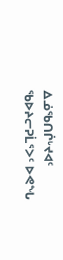ᐃᓅᖃᑎᒌᒡᔪᐊᑦ ᖃᐅᔨᓕᕈᒫᕐᐳᑦ ᐅᕙᖓ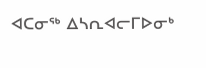ᐊᑕᓂᖅ ᐃᓴᕆᐊᓕᒥᐅᓂᒃ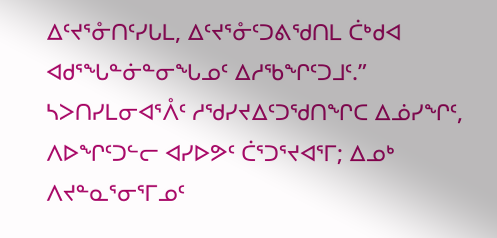ᐃᑦᔪᕐᓁᑎᑦᓯᒐᒪ, ᐃᑦᔪᕐᓁᑦᑐᕕᖁᑎᒪ ᑖᒃᑯᐊ ᐊᑯᕐᖓᓐᓃᓐᓂᖓᓄᑦ ᐃᓱᖃᖏᑦᑐᒧᑦ.”
ᓴᐳᑎᓯᒪᓂᐊᕐᐰᑦ ᓱᖁᓯᔪᐃᑦᑐᖁᑎᖏᑕ ᐃᓅᓯᖏᑦ, ᐱᐅᖏᑦᑐᓪᓕ ᐊᓯᐅᕗᑦ ᑖᕐᑐᕐᔪᐊᕐᒥ; ᐃᓄᒃ ᐱᔪᓐᓇᕐᓂᕐᒥᓄᑦ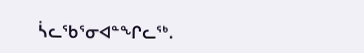ᓵᓚᖃᕐᓂᐊᓐᖏᓚᖅ.